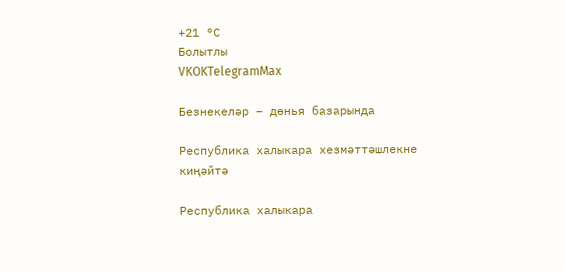+21 °С
Болытлы
VKOKTelegramMax

Безнекеләр – дөнья базарында

Республика халыкара хезмәттәшлекне киңәйтә

Республика халыкара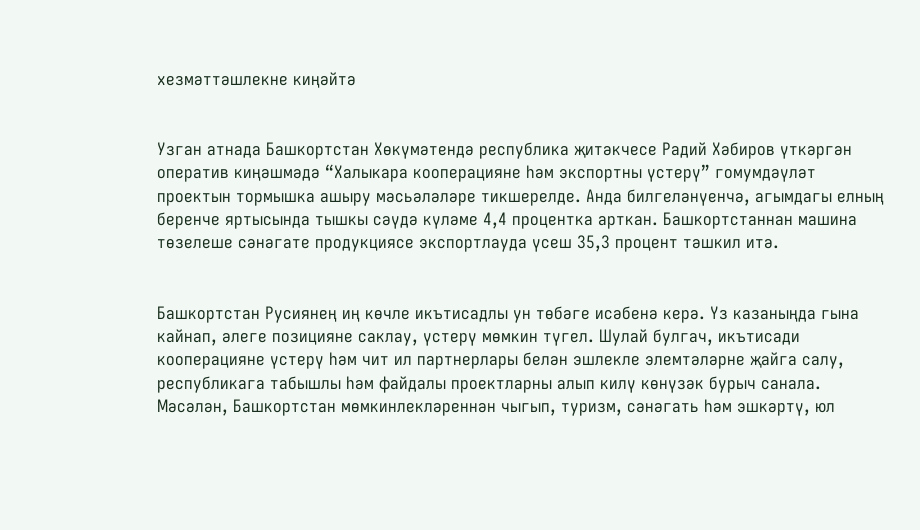хезмәттәшлекне киңәйтә


Узган атнада Башкортстан Хөкүмәтендә республика җитәкчесе Радий Хәбиров үткәргән оператив киңәшмәдә “Халыкара кооперацияне һәм экспортны үстерү” гомумдәүләт проектын тормышка ашыру мәсьәләләре тикшерелде. Анда билгеләнүенчә, агымдагы елның беренче яртысында тышкы сәүдә күләме 4,4 процентка арткан. Башкортстаннан машина төзелеше сәнәгате продукциясе экспортлауда үсеш 35,3 процент тәшкил итә.


Башкортстан Русиянең иң көчле икътисадлы ун төбәге исәбенә керә. Үз казаныңда гына кайнап, әлеге позицияне саклау, үстерү мөмкин түгел. Шулай булгач, икътисади кооперацияне үстерү һәм чит ил партнерлары белән эшлекле элемтәләрне җайга салу, республикага табышлы һәм файдалы проектларны алып килү көнүзәк бурыч санала. Мәсәлән, Башкортстан мөмкинлекләреннән чыгып, туризм, сәнәгать һәм эшкәртү, юл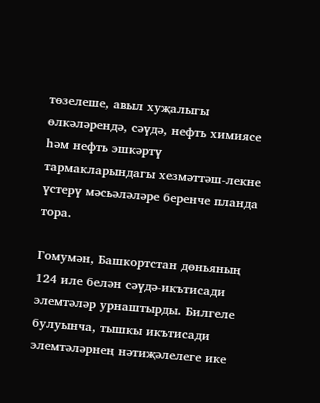төзелеше, авыл хуҗалыгы өлкәләрендә, сәүдә, нефть химиясе һәм нефть эшкәртү тармакларындагы хезмәттәш-лекне үстерү мәсьәләләре беренче планда тора.

Гомумән, Башкортстан дөньяның 124 иле белән сәүдә-икътисади элемтәләр урнаштырды. Билгеле булуынча, тышкы икътисади элемтәләрнең нәтиҗәлелеге ике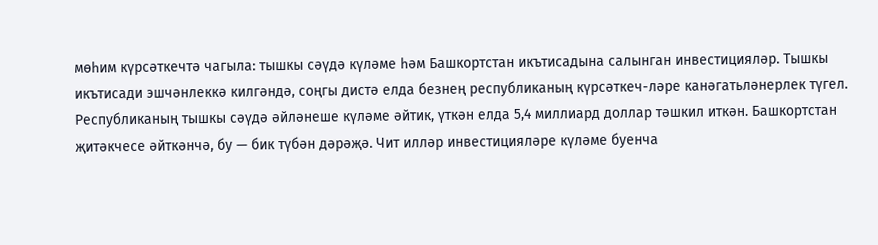мөһим күрсәткечтә чагыла: тышкы сәүдә күләме һәм Башкортстан икътисадына салынган инвестицияләр. Тышкы икътисади эшчәнлеккә килгәндә, соңгы дистә елда безнең республиканың күрсәткеч-ләре канәгатьләнерлек түгел. Республиканың тышкы сәүдә әйләнеше күләме әйтик, үткән елда 5,4 миллиард доллар тәшкил иткән. Башкортстан җитәкчесе әйткәнчә, бу — бик түбән дәрәҗә. Чит илләр инвестицияләре күләме буенча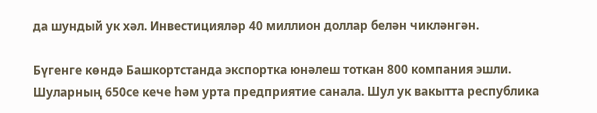да шундый ук хәл. Инвестицияләр 40 миллион доллар белән чикләнгән.

Бүгенге көндә Башкортстанда экспортка юнәлеш тоткан 800 компания эшли. Шуларның 650се кече һәм урта предприятие санала. Шул ук вакытта республика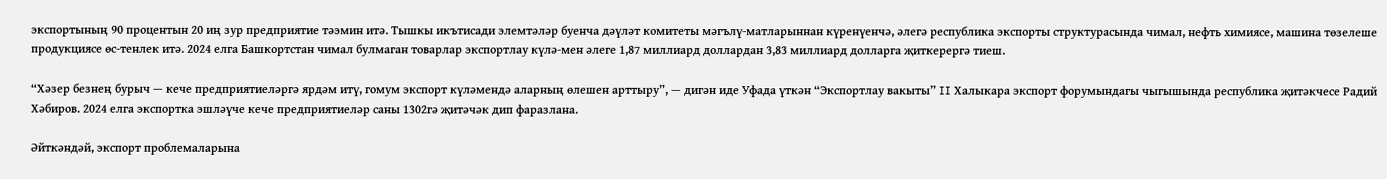экспортының 90 процентын 20 иң зур предприятие тәэмин итә. Тышкы икътисади элемтәләр буенча дәүләт комитеты мәгълү-матларыннан күренүенчә, әлегә республика экспорты структурасында чимал, нефть химиясе, машина төзелеше продукциясе өс-тенлек итә. 2024 елга Башкортстан чимал булмаган товарлар экспортлау күлә-мен әлеге 1,87 миллиард доллардан 3,83 миллиард долларга җиткерергә тиеш.

“Хәзер безнең бурыч — кече предприятиеләргә ярдәм итү, гомум экспорт күләмендә аларның өлешен арттыру”, — дигән иде Уфада үткән “Экспортлау вакыты” II Халыкара экспорт форумындагы чыгышында республика җитәкчесе Радий Хәбиров. 2024 елга экспортка эшләүче кече предприятиеләр саны 1302гә җитәчәк дип фаразлана.

Әйткәндәй, экспорт проблемаларына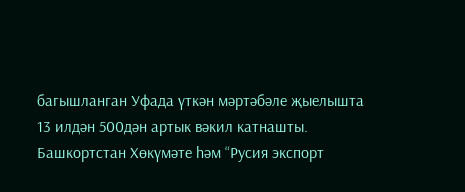багышланган Уфада үткән мәртәбәле җыелышта 13 илдән 500дән артык вәкил катнашты. Башкортстан Хөкүмәте һәм “Русия экспорт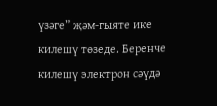үзәге” җәм-гыяте ике килешү төзеде. Беренче килешү электрон сәүдә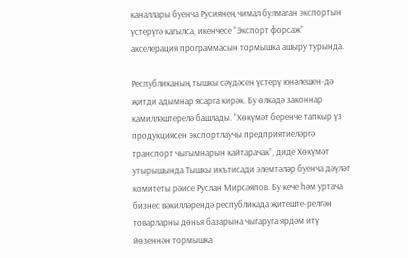каналлары буенча Русиянең чимал булмаган экспортын үстерүгә кагылса, икенчесе “Экспорт форсаж” акселерация программасын тормышка ашыру турында.

Республиканың тышкы сәүдәсен үстерү юнәлешен-дә җитди адымнар ясарга кирәк. Бу өлкәдә законнар камилләштерелә башлады. “Хөкүмәт беренче тапкыр үз продукциясен экспортлаучы предприятиеләргә транспорт чыгымнарын кайтарачак”, диде Хөкүмәт утырышында Тышкы икътисади элемтәләр буенча дәүләт комитеты рәисе Руслан Мирсәяпов. Бу кече һәм уртача бизнес вәкилләрендә республикада җитеште-релгән товарларны дөнья базарына чыгаруга ярдәм итү йөзеннән тормышка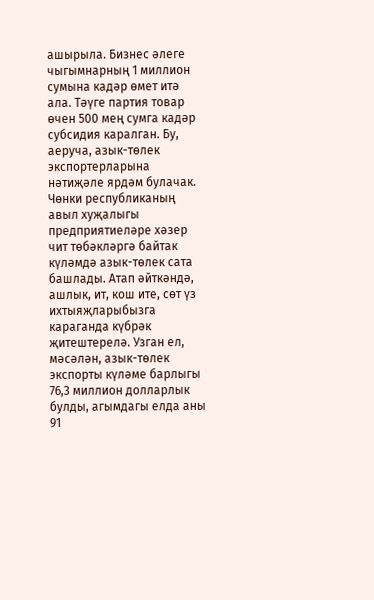ашырыла. Бизнес әлеге чыгымнарның 1 миллион сумына кадәр өмет итә ала. Тәүге партия товар өчен 500 мең сумга кадәр субсидия каралган. Бу, аеруча, азык-төлек экспортерларына нәтиҗәле ярдәм булачак. Чөнки республиканың авыл хуҗалыгы предприятиеләре хәзер чит төбәкләргә байтак күләмдә азык-төлек сата башлады. Атап әйткәндә, ашлык, ит, кош ите, сөт үз ихтыяҗларыбызга караганда күбрәк җитештерелә. Узган ел, мәсәлән, азык-төлек экспорты күләме барлыгы 76,3 миллион долларлык булды, агымдагы елда аны 91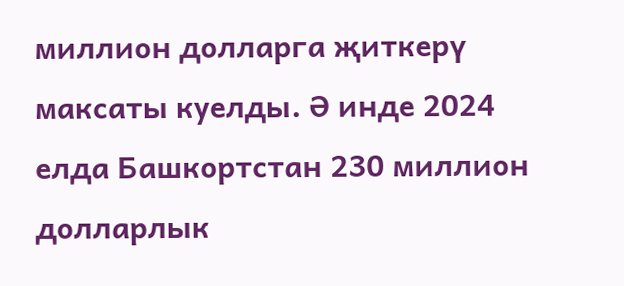миллион долларга җиткерү максаты куелды. Ә инде 2024 елда Башкортстан 230 миллион долларлык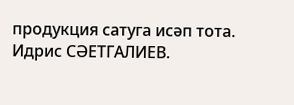продукция сатуга исәп тота.
Идрис СӘЕТГАЛИЕВ.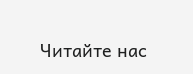Читайте нас